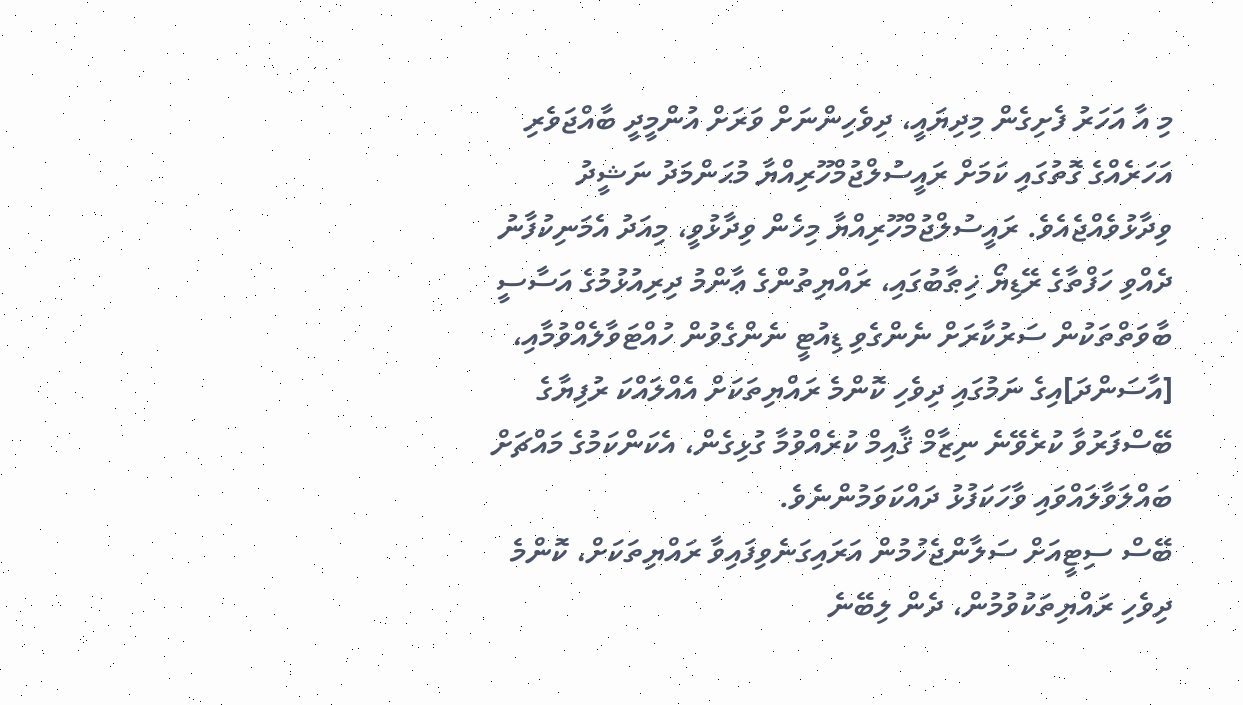މި އާ އަހަރު ފެށިގެން މިދިޔައީ، ދިވެހިންނަށް ވަރަށް އުންމީދީ ބާއްޖަވެރި އަހަރެއްގެ ގޮތުގައި ކަމަށް ރައީސުލްޖުމްހޫރިއްޔާ މުޙަންމަދު ނަޝީދު ވިދާޅުވެއްޖެއެވެ. ރައީސުލްޖުމްހޫރިއްޔާ މިހެން ވިދާޅުވީ، މިއަދު އެމަނިކުފާނު ދެއްވި ހަފްތާގެ ރޭޑިޔޯ ޚިޠާބުގައި، ރައްޔިތުންގެ ޢާންމު ދިރިއުޅުމުގެ އަސާސީ ބާވަތްތަކުން ސަރުކާރަށް ނެންގެވި ޑިއުޓީ ނެންގެވުން ހުއްޓަވާލެއްވުމާއި، [އާސަންދަ]އިގެ ނަމުގައި ދިވެހި ކޮންމެ ރައްޔިތަކަށް އެއްލައްކަ ރުފިޔާގެ ބޭސްފަރުވާ ކުރެވޭނެ ނިޒާމް ޤާއިމް ކުރެއްވުމާ ގުޅިގެން، އެކަންކަމުގެ މައްޗަށް ބައްލަވާލައްވައި ވާހަކަފުޅު ދައްކަވަމުންނެވެ.
ބޭސް ސިޓީއަށް ސަލާންޖެހުމުން އަރައިގަނެވިފައިވާ ރައްޔިތަކަށް، ކޮންމެ ދިވެހި ރައްޔިތަކުވުމުން، ދެން ލިބޭނެ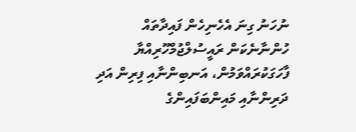ނުހަނު ގިނަ އެހެނިހެން ފައިދާތައް ހުންނާނެކަން ރައީސުލްޖުމްހޫރިއްޔާ ފާހަގަކުރައްވަމުން، އަނބިންނާއި ފިރިން އަދި ދަރިންނާއި މައިންބަފައިންގެ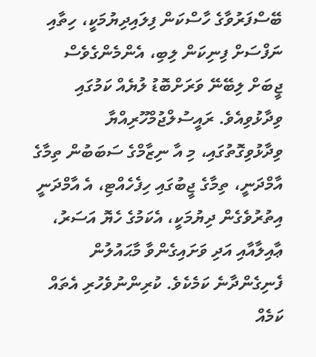ބޭސްފަރުވާގެ ހާސްކަން ފިލައިދިޔުމަކީ، ހިތާއި ނަފްސަށް ފިނިކަން ލިބި، އެންމެންގެވެސް ޖީބަށް ލިބޭނޭ ވަރަށްބޮޑު ލުޔެއް ކަމުގައި ވިދާޅުވިއެވެ. ރައީސުލްޖުމްހޫރިއްޔާ ވިދާޅުވިގޮތުގައި، މި އާ ނިޒާމްގެ ސަބަބުން ތިމާގެ އާމްދަނީ، ތިމާގެ ޖީބުގައި ހިފެހެއްޓި، އެ އާމްދަނީ އިތުރުވެގެން ދިޔުމަކީ، އެކަމުގެ ހެޔޮ އަސަރު، ޢާއިލާއާއި އަދި ވަށައިގެންވާ މާޙައުލުން ފެނިގެންދާނެ ކަމެކެވެ. ކުރިންނުވެހުރި އެތައް ކަމެއް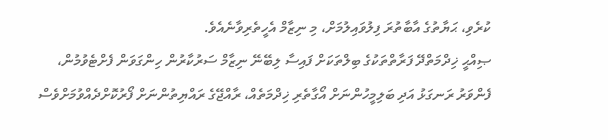ކުރެވި، ޙަޔާތުގެ އާބާތުރަ ފިލުވައިލުމަށް، މި ނިޒާމް އެހީތެރިވާނެއެވެ.
ޞިއްޙީ ޚިދްމަތްދޭ ފަރާތްތަކުގެ ބިލްތަކަށް ފައިސާ ލިބޭނޭ ނިޒާމް ސަރުކާރުން ހިންގަވަން ފެށްޓެވުމުން، ފެންވަރު ރަނގަޅު އަދި ބަލިމީހުންނަށް އޯގާތެރި ޚިދްމަތެއް، ރާއްޖޭގެ ރައްޔިތުންނަށް ފޯރުކޮށްދެއްވުމަށްވެސް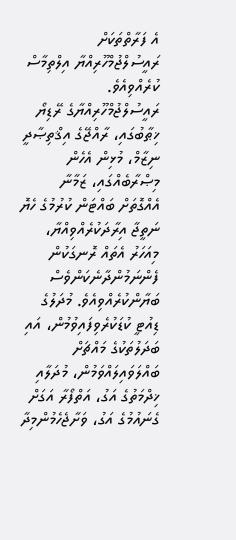އެ ފަރާތްތަކަށް ރައީސުލްޖުމްހޫރިއްޔާ އިލްތިމާސް ކުރެއްވިއެވެ.
ރައީސުލްޖުމްހޫރިއްޔާގެ ރޭޑިޔޯ ޚިޠާބުގައި، ރާއްޖޭގެ އިޤްތިޞާދީ ނިޒާމް، މުޅިން އެހެން މިޞްރާބެއްގައި، ޒަމާނާ އެއްގޮތަށް ބައްޓަން ކުރުމުގެ ހެޔޮ ނަތީޖާ އިރާދަކުރެއްވިއްޔާ، މިއަހަރު އެތައް ރޮނގަކުން ފެންނަމުންދާނެކަންވެސް ބަޔާންކުރެއްވިއެވެ. މުދަލުގެ ޑިއުޓީ ކުޑަކުރެވިފައިވުމުން، އައި ބަދަލުތަކުގެ މައްޗަށް ބައްލަވައިލައްވަމުން، މުދަލާއި ޚިދްމަތުގެ އަގު، އަތްފޯރާ އަގަށް ގެނައުމުގެ އަގު، ވަށާޖެހެމުންމިދާ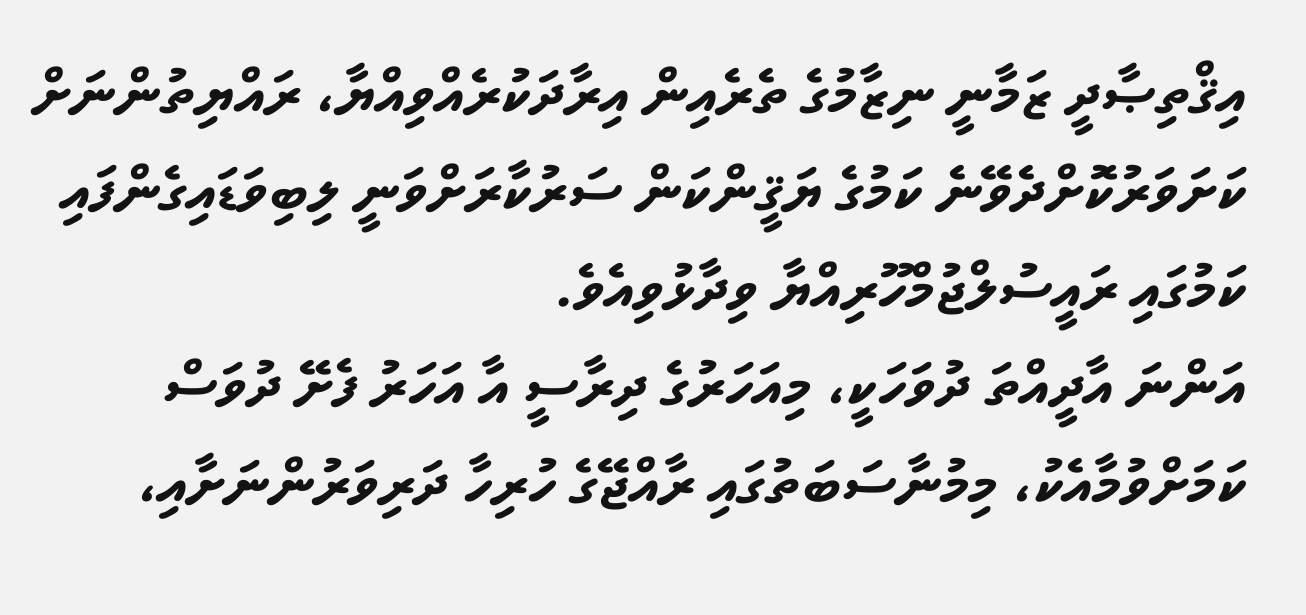އިޤްތިޞާދީ ޒަމާނީ ނިޒާމުގެ ތެރެއިން އިރާދަކުރެއްވިއްޔާ، ރައްޔިތުންނަށް ކަށަވަރުކޮށްދެވޭނެ ކަމުގެ ޔަޤީންކަން ސަރުކާރަށްވަނީ ލިބިވަޑައިގެންފައި ކަމުގައި ރައީސުލްޖުމްހޫރިއްޔާ ވިދާޅުވިއެވެ.
އަންނަ އާދީއްތަ ދުވަހަކީ، މިއަހަރުގެ ދިރާސީ އާ އަހަރު ފެށޭ ދުވަސް ކަމަށްވުމާއެކު، މިމުނާސަބަތުގައި ރާއްޖޭގެ ހުރިހާ ދަރިވަރުންނަށާއި،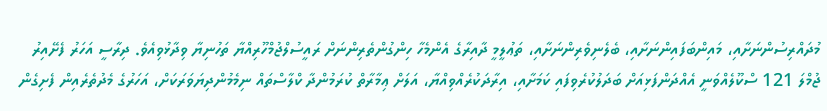މުދައްރިސުންނަށާއި، މައިންބަފައިންނަށާއި، ބެލެނިވެރިންނަށާއި، ތަޢުލީމީ ދާއިރާގެ އެންމެހާ ހިންގުންތެރިންނަށް ރައީސުލްޖުމްހޫރިއްޔާ ތަހުނިޔާ ވިދާޅުވިއެވެ. ދިރާސީ އަހަރު ފެށޭއިރު ޖުމްލަ 121 ސްކޫލެއްވަނީ އެއްދަންފަޅިއަށް ބަދަލުކުރެވިފައި ކަމަށާއި، އިރާދަކުރެއްވިއްޔާ، އަލަށް ޢިމާރާތް ކުރަމުންދާ ކްލާސްތައް ނިމެމުންދިޔަވަރަކަށް، އަހަރުގެ މެދުތެރެއިން ފެށިގެން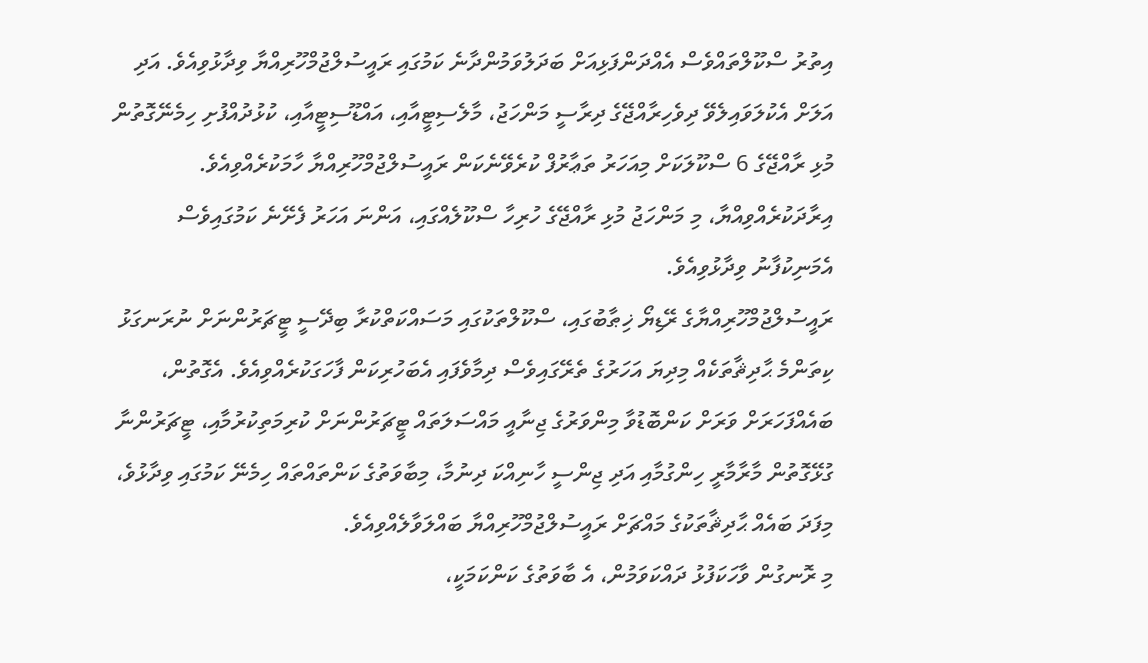އިތުރު ސްކޫލްތައްވެސް އެއްދަންފަޅިއަށް ބަދަލުވަމުންދާނެ ކަމުގައި ރައީސުލްޖުމްހޫރިއްޔާ ވިދާޅުވިއެވެ. އަދި އަލަށް އެކުލަވައިލެވޭ ދިވެހިރާއްޖޭގެ ދިރާސީ މަންހަޖު، މާލެސިޓީއާއި، އައްޑޫސިޓީއާއި، ކުޅުދުއްފުށި ހިމެނޭގޮތުން މުޅި ރާއްޖޭގެ 6 ސްކޫލަކަށް މިއަހަރު ތަޢާރުފް ކުރެވޭނެކަން ރައީސުލްޖުމްހޫރިއްޔާ ހާމަކުރެއްވިއެވެ. އިރާދަކުރެއްވިއްޔާ، މި މަންހަޖު މުޅި ރާއްޖޭގެ ހުރިހާ ސްކޫލެއްގައި، އަންނަ އަހަރު ފެށޭނެ ކަމުގައިވެސް އެމަނިކުފާނު ވިދާޅުވިއެވެ.
ރައީސުލްޖުމްހޫރިއްޔާގެ ރޭޑިޔޯ ޚިޠާބުގައި، ސްކޫލްތަކުގައި މަސައްކަތްކުރާ ބިދޭސީ ޓީޗަރުންނަށް ނުރަނގަޅު ކިތަންމެ ޙާދިޘާތަކެއް މިދިޔަ އަހަރުގެ ތެރޭގައިވެސް ދިމާވެފައި އެބަހުރިކަން ފާހަގަކުރެއްވިއެވެ. އެގޮތުން، ބައެއްފަހަރަށް ވަރަށް ކަންބޮޑުވާ މިންވަރުގެ ޖިނާއީ މައްސަލަތައް ޓީޗަރުންނަށް ކުރިމަތިކުރުމާއި، ޓީޗަރުންނާ ގުޅޭގޮތުން މާރާމާރީ ހިންގުމާއި އަދި ޖިންސީ ހާނިއްކަ ދިނުމާ، މިބާވަތުގެ ކަންތައްތައް ހިމެނޭ ކަމުގައި ވިދާޅުވެ، މިފަދަ ބައެއް ޙާދިޘާތަކުގެ މައްޗަށް ރައީސުލްޖުމްހޫރިއްޔާ ބައްލަވާލެއްވިއެވެ.
މި ރޮނގުން ވާހަކަފުޅު ދައްކަވަމުން، އެ ބާވަތުގެ ކަންކަމަކީ،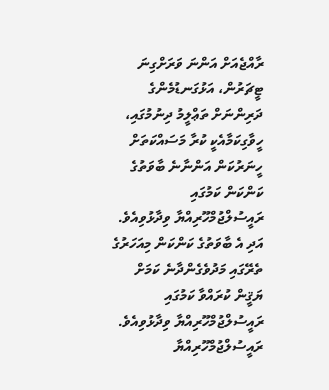ރާއްޖެއަށް އަންނަ ވަރަށްގިނަ ޓީޗަރުން، އަޅުގަނޑުމެންގެ ދަރިންނަށް ތަޢްލީމު ދިނުމުގައި، ހީވާގިކަމާއެކީ ކުރާ މަސައްކަތަށް ހީނަރުކަން އަންނާނެ ބާވަތުގެ ކަންކަން ކަމުގައި ރައީސުލްޖުމްހޫރިއްޔާ ވިދާޅުވިއެވެ. އަދި އެ ބާވަތުގެ ކަންކަން މިއަހަރުގެ ތެރޭގައި މަދުވެގެންދާނެ ކަމަށް ޔަޤީން ކުރައްވާ ކަމުގައި ރައީސުލްޖުމްހޫރިއްޔާ ވިދާޅުވިއެވެ. ރައީސުލްޖުމްހޫރިއްޔާ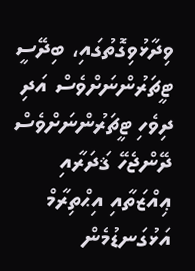ވިދާޅުވިގޮތުގައި، ބިދޭސީ ޓީޗަރުންނަށްވެސް އަދި ދިވެހި ޓީޗަރުންނަށްވެސް ދޭންޖެހޭ ޤަދަރާއި ޢިއްޒަތާއި އިޙްތިރާމް އަޅުގަނޑުމެން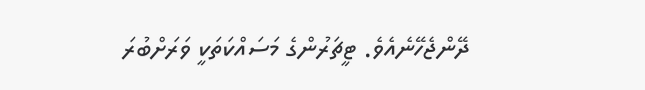ދޭންޖެހޭނެއެވެ. ޓީޗަރުންގެ މަސައްކަތަކީ ވަރަށްބުރަ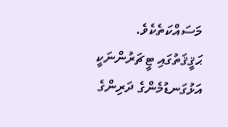މަސައްކަތެކެވެ. ޙަޤީޤަތުގައި ޓީޗަރުންނަކީ އަޅުގަނޑުމެންގެ ދަރިންގެ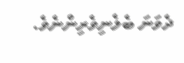ދެވަނަ ބެލެނިވެރިންނެވެ.